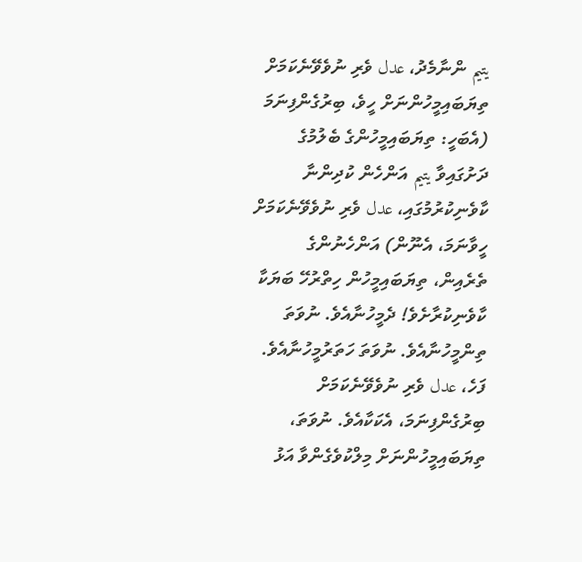يتيم ންނާމެދު، عدل ވެރި ނުވެވޭނެކަމަށް ތިޔަބައިމީހުންނަށް ހީވެ، ބިރުގެންފިނަމަ (އެބަހީ: ތިޔަބައިމީހުންގެ ބެލުމުގެ ދަށުގައިވާ يتيم އަންހެން ކުދިންނާ ކާވެނިކުރުމުގައި، عدل ވެރި ނުވެވޭނެކަމަށް ހީވާނަމަ، އެނޫން) އަންހެނުންގެ ތެރެއިން، ތިޔަބައިމީހުން ހިތްރުހޭ ބަޔަކާ ކާވެނިކުރާށެވެ! ދެމީހުނާއެވެ. ނުވަތަ ތިންމީހުނާއެވެ. ނުވަތަ ހަތަރުމީހުނާއެވެ. ފަހެ، عدل ވެރި ނުވެވޭނެކަމަށް ބިރުގެންފިނަމަ، އެކަކާއެވެ. ނުވަތަ، ތިޔަބައިމީހުންނަށް މިލްކުވެގެންވާ އަޅު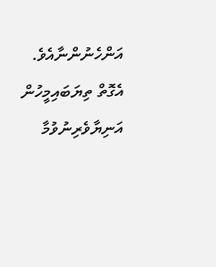އަންހެނުންނާއެވެ. އެގޮތް ތިޔަބައިމީހުން އަނިޔާވެރިނުވުމާ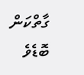ގާތްކަން ބޮޑެވެ